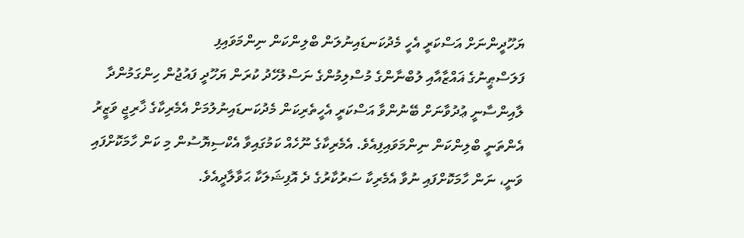ޔަހޫދީންނަށް އަސްކަރީ އެހީ މެދުކަނޑައިނުލަން ބްލިންކަން ނިންމަވައިފި
ފަލަސްޠީނުގެ ޣައްޒާއާއި ލުބްނާންގެ މުސްލިމުންގެ ނަސްލުހޭދު ކުރަން ޔަހޫދީ ފައުޖުން ހިންގަމުންދާ ލާއިންސާނީ ޢުދުވާނަށް ބޭނުންވާ އަސްކަރީ އެހީތެރިކަން މެދުކަނޑައިނުލުމަށް އެމެރިކާގެ ޚާރިޖީ ވަޒީރު އެންތަނީ ބްލިންކަން ނިންމަވައިފިއެވެ. އެމެރިކާގެ ނޫހެއް ކަމުގައިވާ އެކްސިޔޮސުން މި ކަން ހާމަކޮށްފައި ވަނީ، ނަން ހާމަކޮށްފައި ނުވާ އެމެރިކާ ސަރުކާރުގެ ދެ އޮފިޝަލަކާ ޙަވާލާދީއެވެ.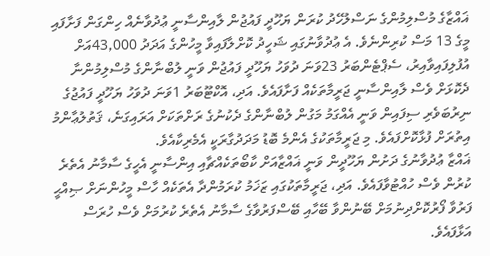ޣައްޒާގެ މުސްލިމުންގެ ނަސްލުހޭދު ކުރަން ޔަހޫދީ ފައުޖުން ލާއިންސާނީ ޢުދުވާނެއް ހިންގަން ފަށާފައި މީގެ 13 މަސް ކުރިންނެވެ. އެ ޢުދުވާނުގައި ޝަހީދު ކޮށްލާފައިވާ މީހުންގެ އަދަދު 43,000އަށް އުފުލިފައިވާއިރު، ސެޕްޓެންބަރު 23ވަނަ ދުވަހު ޔަހޫދީ ފައުޖުން ވަނީ ލުބްނާންގެ މުސްލިމުންނާ ދެކޮޅަށް ވެސް ލާއިންސާނީ ޖަރީމާތަކެއް ފަށާފައެވެ. އަދި، އޮކްޓޫބަރު 1ވަނަ ދުވަހު ޔަހޫދީ ފައުޖުގެ ނިރުބަވެރި ސިފައިން ވަނީ އެއްގަމު މަގުން ލުބްނާންގެ ދެކުނުގެ ރަށްތަކަށް އަރައިގަނެ، ޤަތުލުޢާންމު އިތުރަށް ފުޅާކޮށްފައެވެ. މި ޖަރީމާތަކުގެ އެންމެ ބޮޑު މަދަދުގާރަކީ އެމެރިކާއެވެ.
ޣައްޒާ ޢުދުވާނުގެ ދަށުން ޔަހޫދީން ވަނީ ޣައްޒާއަށް ކާބޯތަކެއްޗާއި އިންސާނީ އެހީގެ ސާމާނު އެތެރެ ކުރުން ވެސް ހުއްޓުވާފައެވެ. އަދި، ޖަރީމާތަކުގައި ޒަޚަމު ކުރަމުންދާ އެތަކެއް ހާސް މީހުންނަށް ޞިއްޙީ ފަރުވާ ފޯރުކޮށްދިނުމަށް ބޭނުންވާ ބޭހާއި ބޭސްފަރުވާގެ ސާމާނު އެތެރެ ކުރުމަށް ވެސް ހުރަސް އަޅާފައެވެ.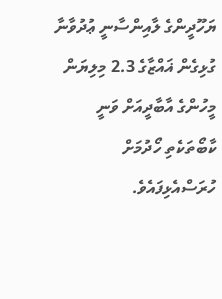ޔަހޫދީންގެ ލާއިންސާނީ ޢުދުވާނާ ގުޅިގެން ޣައްޒާގެ 2.3 މިލިޔަން މީހުންގެ އާބާދީއަށް ވަނީ ކާބޯތަކެތި ހޯދުމަށް ހުރަސްއެޅިފައެވެ.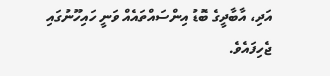އަދި، އާބާދީގެ ބޮޑު އިންސައްތައެއް ވަނީ ހައިހޫނުގައި ޖެހިފައެވެ.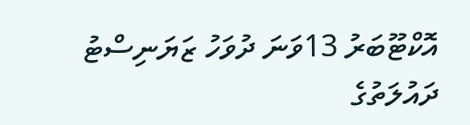އޮކްޓޫބަރު 13ވަނަ ދުވަހު ޒަޔަނިސްޓު ދައުލަތުގެ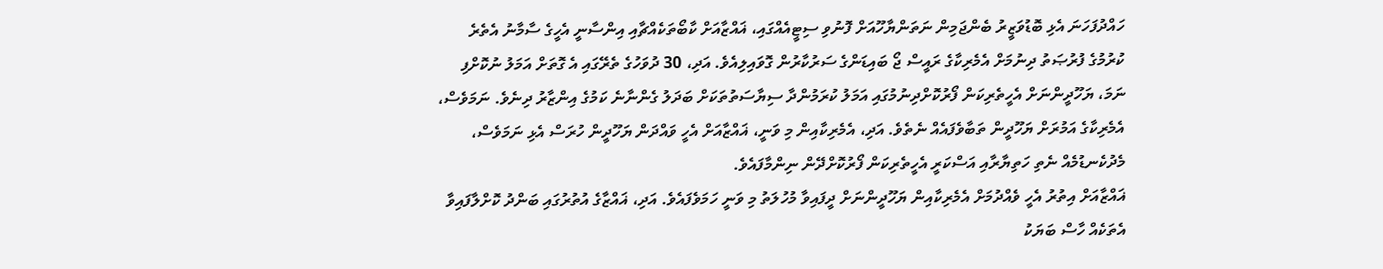ހައްދުފަހަނަ އެޅި ބޮޑުވަޒީރު ބެންޖަމިން ނަތަންޔާހޫއަށް ފޮނުވި ސިޓީއެއްގައި، ޣައްޒާއަށް ކާބޯތަކެއްޗާއި އިންސާނީ އެހީގެ ސާމާނު އެތެރެ ކުރުމުގެ ފުރުޞަތު ދިނުމަށް އެމެރިކާގެ ރައީސް ޖޯ ބައިޑަންގެ ސަރުކާރުން ގޮވައިލިއެވެ. އަދި، 30 ދުވަހުގެ ތެރޭގައި އެ ގޮތަށް އަމަލު ނުކޮށްފި ނަމަ، ޔަހޫދީންނަށް އެހީތެރިކަން ފޯރުކޮށްދިނުމުގައި އަމަލު ކުރަމުންދާ ސިޔާސަތުތަކަށް ބަދަލު ގެންނާނެ ކަމުގެ އިންޒާރު ދިނެވެ. ނަމަވެސް، އެމެރިކާގެ އަމުރަށް ޔަހޫދީން ތަބާވެފައެއް ނެތެވެ. އަދި، އެމެރިކާއިން މި ވަނީ، ޣައްޒާއަށް އެހީ ވައްދަން ޔަހޫދީން ހުރަސް އެޅި ނަމަވެސް، މެދުކެނޑުމެއް ނެތި ހަތިޔާރާއި އަސްކަރީ އެހީތެރިކަން ފޯރުކޮށްދޭން ނިންމާފައެވެ.
ޣައްޒާއަށް އިތުރު އެހީ ވެއްދުމަށް އެމެރިކާއިން ޔަހޫދީންނަށް ދީފައިވާ މުހުލަތު މި ވަނީ ހަމަވެފައެވެ. އަދި، ޣައްޒާގެ އުތުރުގައި ބަންދު ކޮށްލާފައިވާ އެތަކެއް ހާސް ބަޔަކު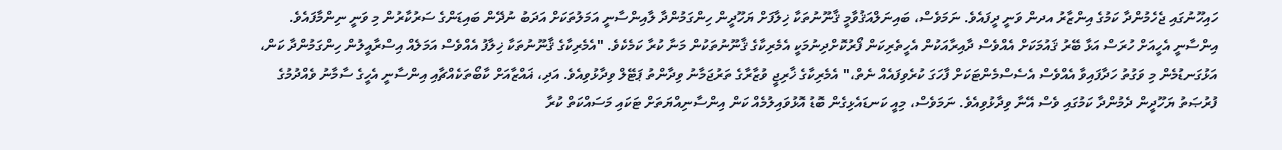ހައިހޫނުގައި ޖެހެމުންދާ ކަމުގެ އިންޒާރު އދން ވަނީ ދީފައެވެ. ނަމަވެސް، ބައިނަލްއަޤުވާމީ ޤާނޫނުތަކާ ޚިލާފަށް ޔަހޫދީން ހިންގަމުންދާ ލާއިންސާނީ އަމަލުތަކަށް އަދަބު ނުދޭން ބައިޑަންގެ ސަރުކާރުން މި ވަނީ ނިންމާފައެވެ.
އިންސާނީ އެހީއަށް ހުރަސް އަޅާ ބޭރު ޤައުމަކަށް އެއްވެސް ދާއިރާއަކުން އެހީތެރިކަން ފޯރުކޮށްދިނުމަކީ އެމެރިކާގެ ޤާނޫނުތަކުން މަނާ ކުރާ ކަމެކެވެ. "އެމެރިކާގެ ޤާނޫނުތަކާ ޚިލާފު އެއްވެސް އަމަލެއް އިސްރާއީލުން ހިންގަމުންދާ ކަން، އަޅުގަނޑުމެން މި ވަގުތު ހަދާފައިވާ އެއްވެސް އެސެސްމެންޓަކަށް ފާހަގަ ކުރެވިފައެއް ނެތް،" އެމެރިކާގެ ޚާރިޖީ ވުޒާރާގެ ތަރުޖަމާނު ވިދާންތު ޕަޓޭލް ވިދާޅުވިއެވެ. އަދި، ޣައްޒާއަށް ކާބޯތަކެއްޗާއި އިންސާނީ އެހީގެ ސާމާނު ވެއްދުމުގެ ފުރުޞަތު ޔަހޫދީން ދެމުންދާ ކަމުގައި ވެސް އޭނާ ވިދާޅުވިއެވެ. ނަމަވެސް، މިއީ ކަނޑައެޅިގެން ބޮޑު އޮޅުވައިލުމެއް ކަން އިންސާނިއްޔަތަށް ޓަކައި މަސައްކަތް ކުރާ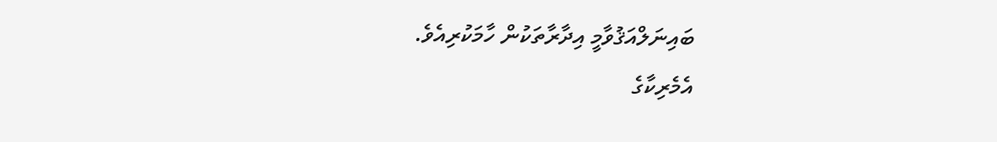ބައިނަލްއަޤުވާމީ އިދާރާތަކުން ހާމަކުރިއެވެ.
އެމެރިކާގެ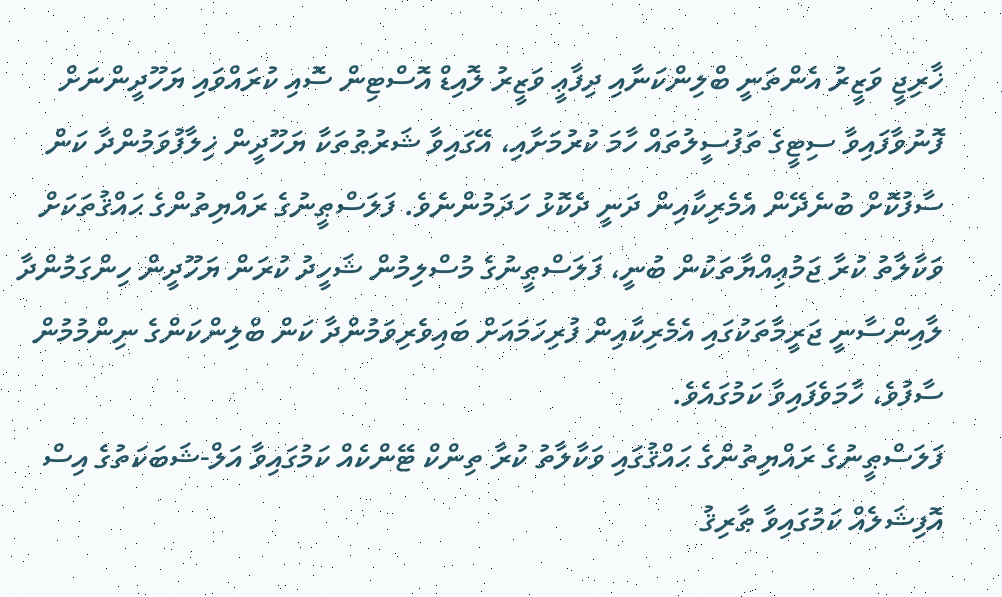ޚާރިޖީ ވަޒީރު އެންތަނީ ބްލިންކަނާއި ދިފާޢީ ވަޒީރު ލޮއިޑް އޮސްޓިން ސޮއި ކުރައްވައި ޔަހޫދީންނަށް ފޮނުވާފައިވާ ސިޓީގެ ތަފުސީލުތައް ހާމަ ކުރުމަށާއި، އޭގައިވާ ޝަރުޠުތަކާ ޔަހޫދީން ޚިލާފުވަމުންދާ ކަން ސާފުކޮށް ބުނެދޭން އެމެރިކާއިން ދަނީ ދެކޮޅު ހަދަމުންނެވެ. ފަލަސްޠީނުގެ ރައްޔިތުންގެ ޙައްޤުތަކަށް ވަކާލާތު ކުރާ ޖަމުޢިއްޔާތަކުން ބުނީ، ފަލަސްޠީނުގެ މުސްލިމުން ޝަހީދު ކުރަން ޔަހޫދީން ހިންގަމުންދާ ލާއިންސާނީ ޖަރީމާތަކުގައި އެމެރިކާއިން ފުރިހަމައަށް ބައިވެރިވަމުންދާ ކަން ބްލިންކަންގެ ނިންމުމުން ސާފުވެ، ހާމަވެފައިވާ ކަމުގައެވެ.
ފަލަސްޠީނުގެ ރައްޔިތުންގެ ޙައްޤުގައި ވަކާލާތު ކުރާ ތިންކް ޓޭންކެއް ކަމުގައިވާ އަލް-ޝަބަކަތުގެ އިސް އޮފިޝަލެއް ކަމުގައިވާ ޠާރިޤު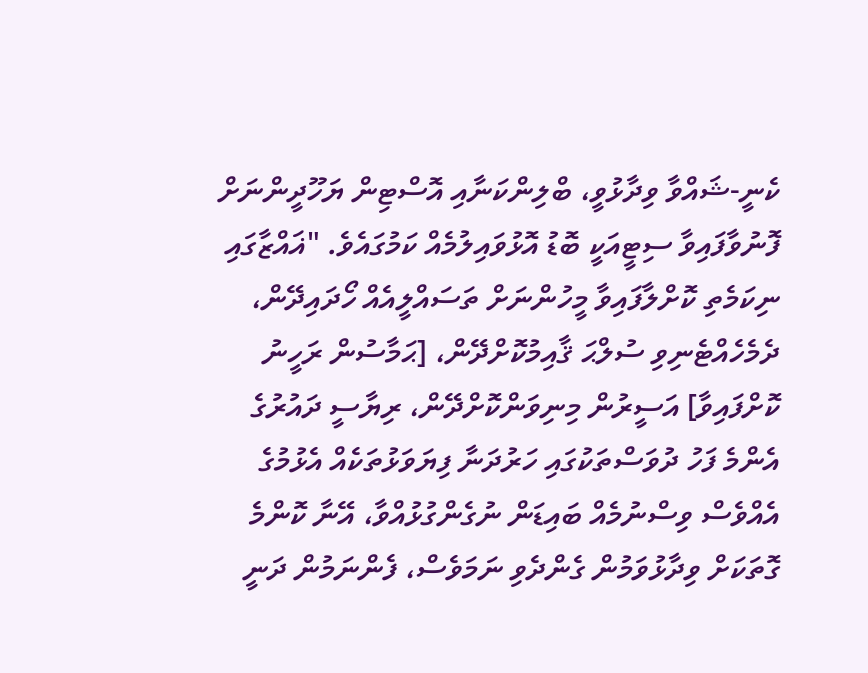ކެނީ-ޝައްވާ ވިދާޅުވީ، ބްލިންކަނާއި އޮސްޓިން ޔަހޫދީންނަށް ފޮނުވާފައިވާ ސިޓީއަކީ ބޮޑު އޮޅުވައިލުމެއް ކަމުގައެވެ. "ޣައްޒާގައި ނިކަމެތި ކޮށްލާފައިވާ މީހުންނަށް ތަސައްލީއެއް ހޯދައިދޭން، ދެމެހެއްޓެނިވި ސުލްޙަ ޤާއިމުކޮށްދޭން، [ޙަމާސުން ރަހީނު ކޮށްފައިވާ] އަސީރުން މިނިވަންކޮށްދޭން، ރިޔާސީ ދައުރުގެ އެންމެ ފަހު ދުވަސްތަކުގައި ހަރުދަނާ ފިޔަވަޅުތަކެއް އެޅުމުގެ އެއްވެސް ވިސްނުމެއް ބައިޑަން ނުގެންގުޅުއްވާ، އޭނާ ކޮންމެ ގޮތަކަށް ވިދާޅުވަމުން ގެންދެވި ނަމަވެސް، ފެންނަމުން ދަނީ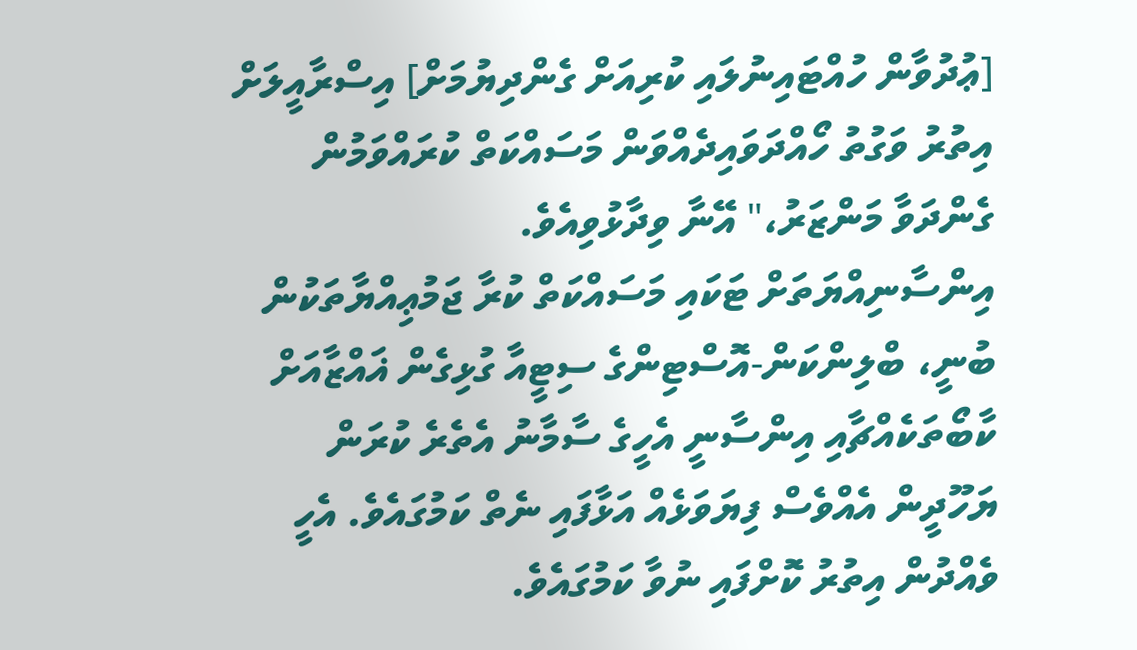[ޢުދުވާން ހުއްޓައިނުލައި ކުރިއަށް ގެންދިޔުމަށް] އިސްރާއީލަށް އިތުރު ވަގުތު ހޯއްދަވައިދެއްވަން މަސައްކަތް ކުރައްވަމުން ގެންދަވާ މަންޒަރު،" އޭނާ ވިދާޅުވިއެވެ.
އިންސާނިއްޔަތަށް ޓަކައި މަސައްކަތް ކުރާ ޖަމުޢިއްޔާތަކުން ބުނީ، ބްލިންކަން-އޮސްޓިންގެ ސިޓީއާ ގުޅިގެން ޣައްޒާއަށް ކާބޯތަކެއްޗާއި އިންސާނީ އެހީގެ ސާމާނު އެތެރެ ކުރަން ޔަހޫދީން އެއްވެސް ފިޔަވަޅެއް އަޅާފައި ނެތް ކަމުގައެވެ. އެހީ ވެއްދުން އިތުރު ކޮށްފައި ނުވާ ކަމުގައެވެ.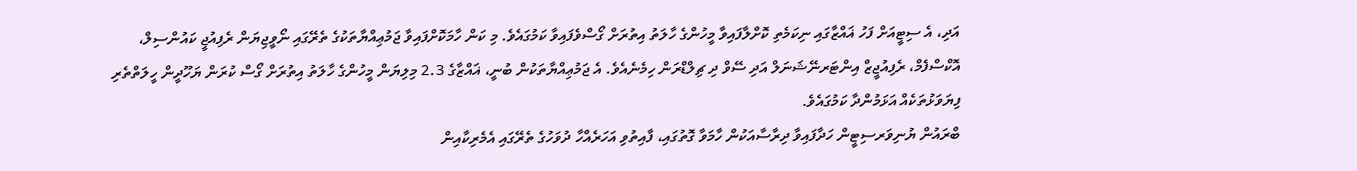އަދި، އެ ސިޓީއަށް ފަހު ޣައްޒާގައި ނިކަމެތި ކޮށްލާފައިވާ މީހުންގެ ހާލަތު އިތުރަށް ގޯސްވެފައިވާ ކަމުގައެވެ. މި ކަން ހާމަކޮށްފައިވާ ޖަމުޢިއްޔާތަކުގެ ތެރޭގައި ނޯވީޖިޔަން ރެފިއުޖީ ކައުންސިލް، އޮކްސްފެމް، ރެފިއުޖީޒް އިންޓަރނޭޝަނަލް އަދި ސޭވް ދި ޗިލްޑްރަން ހިމެނެއެވެ. އެ ޖަމުޢިއްޔާތަކުން ބުނީ، ޣައްޒާގެ 2.3 މިލިޔަން މީހުންގެ ހާލަތު އިތުރަށް ގޯސް ކުރަން ޔަހޫދީން ހީލަތްތެރި ފިޔަވަޅުތަކެއް އަޅަމުންދާ ކަމުގައެވެ.
ބްރައުން ޔުނިވަރސިޓީން ހަދާފައިވާ ދިރާސާއަކުން ހާމަވާ ގޮތުގައި، ފާއިތުވި އަހަރެއްހާ ދުވަހުގެ ތެރޭގައި އެމެރިކާއިން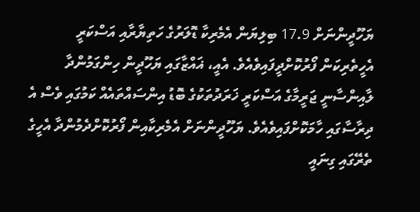ޔަހޫދީންނަށް 17.9 ބިލިޔަން އެމެރިކާ ޑޮލަރުގެ ހަތިޔާރާއި އަސްކަރީ އެހީތެރިކަން ފޯރުކޮށްދީފައިވެއެވެ. އެއީ، ޣައްޒާގައި ޔަހޫދީން ހިންގަމުންދާ ލާއިންސާނީ ޖަރީމާގެ އަސްކަރީ ޚަރަދުތަކުގެ ބޮޑު އިންސައްތައެއް ކަމުގައި ވެސް އެ ދިރާސާގައި ހާމަކޮށްފައިވެއެވެ. ޔަހޫދީންނަށް އެމެރިކާއިން ފޯރުކޮށްދެމުންދާ އެހީގެ ތެރޭގައި ގިނައީ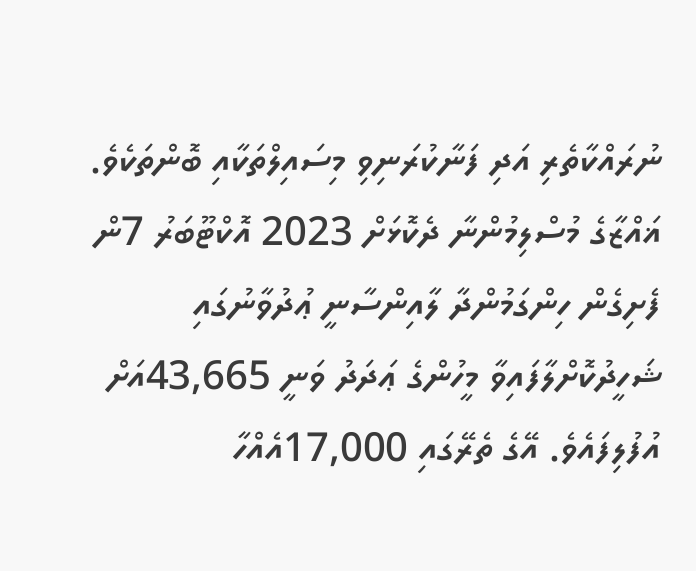ނުރައްކާތެރި އަދި ފަނާކުރަނިވި މިސައިލްތަކާއި ބޮންތަކެވެ.
ޣައްޒާގެ މުސްލިމުންނާ ދެކޮޅަށް 2023 އޮކްޓޫބަރު 7ން ފެށިގެން ހިންގަމުންދާ ލާއިންސާނީ ޢުދުވާނުގައި ޝަހީދުކޮށްލާފައިވާ މީހުންގެ ޢަދަދު ވަނީ 43,665އަށް އުފުލިފައެވެ. އޭގެ ތެރޭގައި 17,000އެއްހާ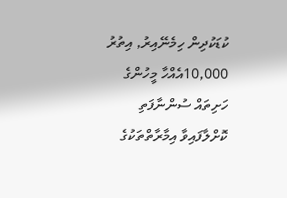ކުޑަކުދިން ހިމެނޭއިރު, އިތުރު 10,000އެއްހާ މީހުންގެ ހަށިތައް ސުންނާފަތި ކޮށްލާފައިވާ އިމާރާތްތަކުގެ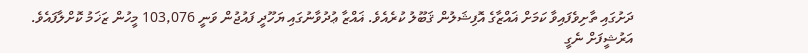ދަށުގައި ތާށިވެފައިވާ ކަމަށް ޣައްޒާގެ އޮފިޝަލުން ޤަބޫލު ކުރެއެވެ. ޣައްޒާ ޢުދުވާނުގައި ޔަހޫދީ ފައުޖުން ވަނީ 103,076 މީހުން ޒަޚަމު ކޮށްލާފައެވެ.
އަރުޝީފަށް ނެގީ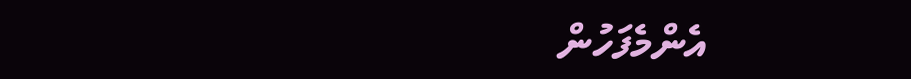އެންމެފަހުން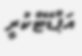އަޕްޑޭޓްކުރީ